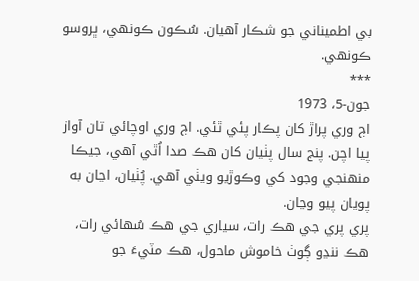بي اطميناني جو شڪار آهيان. سُڪون ڪونهي، ڀروسو ڪونهي.
***
جون-5، 1973
اڄ وري پراڙ کان پڪار پئي ٿئي. اڄ وري اوچائي تان آواز پيا اچن. پنج سال پٺيان کان هڪ صدا اُٿي آهي، جيڪا منهنجي وجود کي وڪوڙيو ويٺي آهي. پُٺيان، اڃان به پويان پيو وڃان.
پري پري جي هڪ رات، سياري جي هڪ سُهائي رات، هڪ ننڍو ڳوٺ خاموش ماحول، هڪ مٽيءَ جو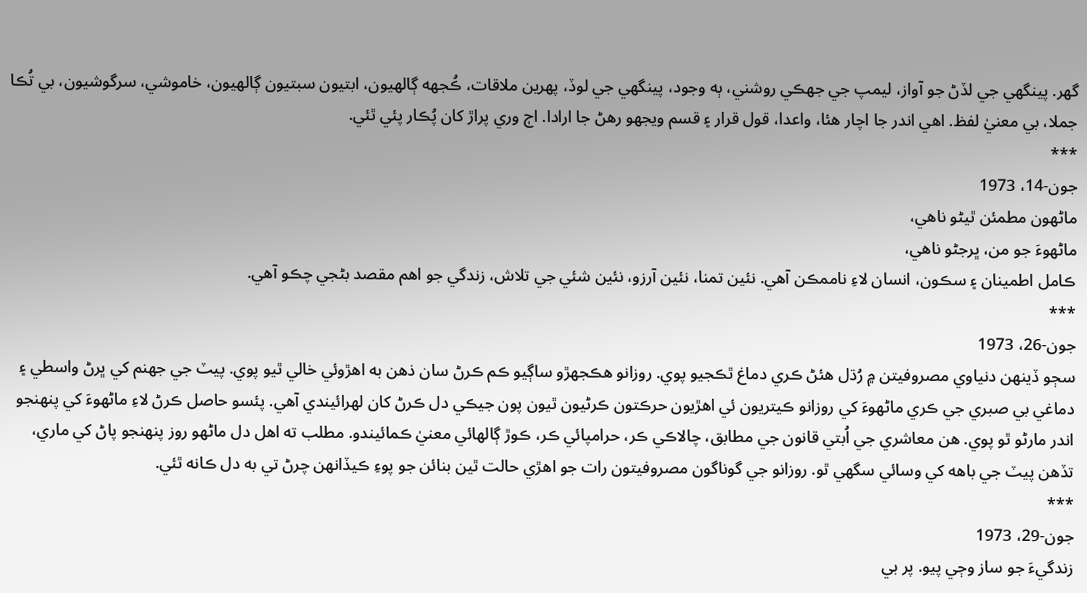گهر. پينگهي جي لڏڻ جو آواز، ليمپ جي جهڪي روشني، ٻه وجود، پينگهي جي لوڏ، پهرين ملاقات، ڪُجهه ڳالهيون، ابتيون سبتيون ڳالهيون، خاموشي، سرگوشيون، بي تُڪا جملا، بي معنيٰ لفظ. اهي اندر جا اچار هئا، واعدا، قول قرار ۽ قسم ويجهو رهڻ جا ارادا. اڄ وري پراڙ کان پُڪار پئي ٿئي.
***
جون-14، 1973
ماڻهون مطمئن ٿيڻو ناهي،
ماڻهوءَ جو من، ڀرجڻو ناهي،
ڪامل اطمينان ۽ سڪون، انسان لاءِ ناممڪن آهي. نئين تمنا، نئين آرزو، نئين شئي جي تلاش، زندگي جو اهم مقصد بڻجي چڪو آهي.
***
جون-26، 1973
سڄو ڏينهن دنياوي مصروفيتن ۾ رُڌل هئڻ ڪري دماغ ٿڪجيو پوي. روزانو هڪجهڙو ساڳيو ڪم ڪرڻ سان ذهن به اهڙوئي خالي ٿيو پوي. پيٽ جي جهنم کي ڀرڻ واسطي ۽ دماغي بي صبري جي ڪري ماڻهوءَ کي روزانو ڪيتريون ئي اهڙيون حرڪتون ڪرڻيون ٿيون پون جيڪي دل ڪرڻ کان لهرائيندي آهي. پئسو حاصل ڪرڻ لاءِ ماڻهوءَ کي پنهنجو اندر مارڻو ٿو پوي. هن معاشري جي اُبتي قانون جي مطابق، چالاڪي ڪر، حرامپائي ڪر، ڪوڙ ڳالهائي معنيٰ ڪمائيندو. مطلب ته اهل دل ماڻهو روز پنهنجو پاڻ کي ماري، تڏهن پيٽ جي باهه کي وسائي سگهي ٿو. روزانو جي گوناگون مصروفيتون رات جو اهڙي حالت ٿين بنائن جو پوءِ ڪيڏانهن چرڻ تي به دل ڪانه ٿئي.
***
جون-29، 1973
زندگيءَ جو ساز وڄي پيو. پر بي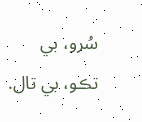سُرو، بي تڪو، بي تال.